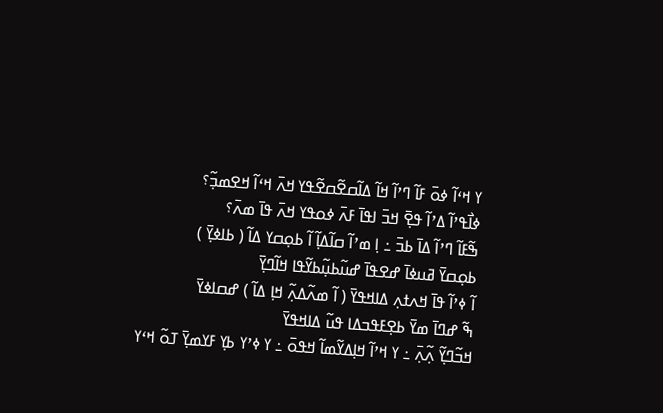ߌ ߞߵߊ߬ ߦߋ߫ ߓߊ߬ ߣߴߊ߬ ߞߊ߬ ߡߊ߬ߛߐ߬ߛߐ߬ߟߌ ߞߍ߫ ߞߵߊ߬ ߞߐߘߏ߲߬؟
ߦߊ߯ߟߴߊ߬ ߡߴߊ߬ ߟߐ߲߫ ߞߏ߫ ߊߟߊ߫ ߓߍ߫ ߦߋߟߌ ߞߍ߫ ߟߊ߫ ߘߍ߫؟
ߒ߬ߓߊ߬ ߣߴߊ߬ ߡߊ߫ ߕߏ߫ ߸ ߊ߲ ߘߴߊ߬ ߛߊ߬ߡߊ߲߬ ߊ߬ ߕߋ߲ߛߌ ߡߊ߬ ( ߕߊߦߌ߲߫ )
ߕߋ߲ߛߌ߫ ߥߎߦߊ߫ ߝߐߟߊ߫ ߝߎ߬ߕߎ߲߬ߕߌ߬ߟߊ ߞߊ߬ߣߌ߲߫
ߊ߬ ߦߴߊ߬ ߟߊ߫ ߞߍߙߍ߲ ߡߊߞߟߌ߫ ( ߊ߬ ߘߍ߬ߡߍ߲߬ ߞߊ߲ ߡߊ߬ ) ߝߛߊߦߌ߫
ߒ߬ ߝߣߊ߫ ߘߌ߫ ߕߐ߲ߓߟߏߡߊ ߟߎ߬ ߡߊߞߟߌ߫
ߞߏ߬ߣߌ߲߬ ߍ߲߬ߍ߲߫ ߸ ߌ ߞߴߊ߬ ߞߊ߲ߡߌ߬ߘߊ߬ ߞߟߋ߫ ߸ ߌ ߦߴߌ ߕߌ߲ ߓߌߘߌ߲߫ ߠߋ߬ ߞߵߌ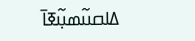ߡߊߛߎ߬ߘߎ߲߬ߧߊ߫